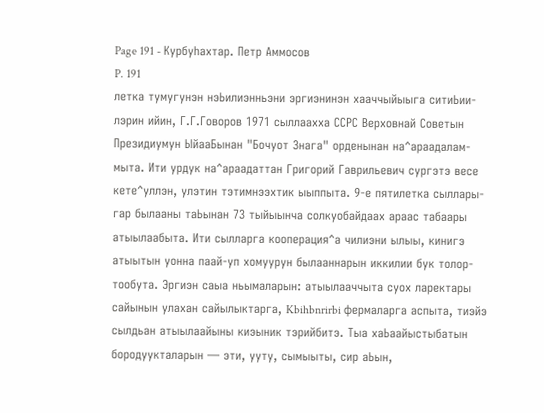Page 191 - Курбуһахтар. Петр Аммосов
P. 191
летка тумугунэн нэЬилиэнньэни эргиэнинэн хааччыйыыга ситиЬии-
лэрин ийин, Г.Г.Говоров 1971 сыллаахха ССРС Верховнай Советын
Президиумун ЫйааБынан "Бочуот Знага" орденынан на^араадалам-
мыта. Ити урдук на^араадаттан Григорий Гаврильевич сургэтэ весе
кете^уллэн, улэтин тэтимнээхтик ыыппыта. 9-е пятилетка сыллары-
гар былааны таЬынан 73 тыйыынча солкуобайдаах араас табаары
атыылаабыта. Ити сылларга кооперация^а чилиэни ылыы, кинигэ
атыытын уонна паай-уп хомуурун былааннарын иккилии бук толор-
тообута. Эргиэн саыа ньымаларын: атыылааччыта суох ларектары
сайынын улахан сайылыктарга, Kbihbnrirbi фермаларга аспыта, тиэйэ
сылдьан атыылаайыны киэыник тэрийбитэ. Тыа хаЬаайыстыбатын
бородуукталарын — эти, ууту, сымыыты, сир аЬын,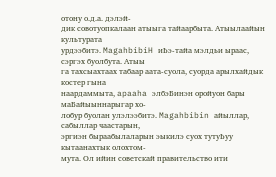отону о.д.а. дэлэй-
дик совотуопкалаан атыыга тайаарбыта. Атыылаайын культурата
урдээбитэ. MagahbibiH иЬэ-тайа мэлдьи ыраас, сэргэх буолбута. Атыы
га тахсыахтаах табаар аата-суола, суорда арылхайдык костер гына
наардаммыта, apaaha элбэБинэн оройуон бары маБайыыннарыгар хо-
лобур буолан улэлээбитэ. Magahbibin айыллар, сабыллар чаастарын,
эргиэн быраабылаларын эыкилэ суох тутуЬуу кытаанахтык олохтом-
мута. Ол ийин советскай правительство ити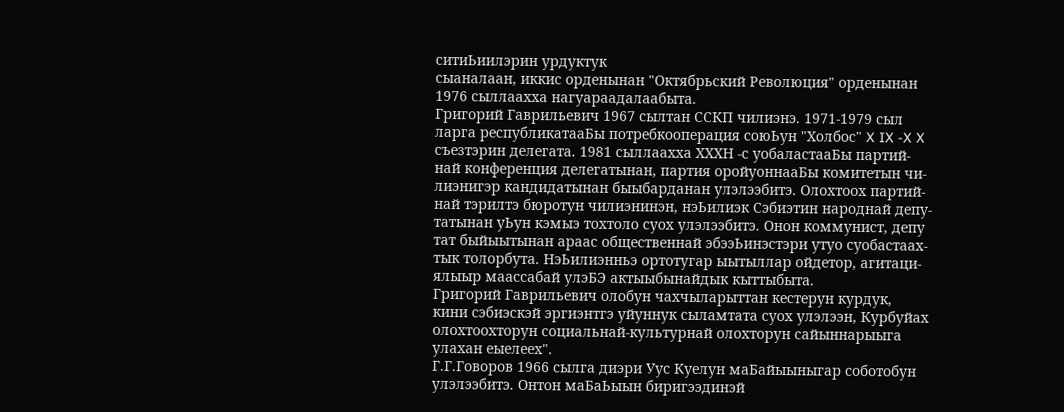ситиЬиилэрин урдуктук
сыаналаан, иккис орденынан "Октябрьский Революция" орденынан
1976 сыллаахха нагуараадалаабыта.
Григорий Гаврильевич 1967 сылтан ССКП чилиэнэ. 1971-1979 сыл
ларга республикатааБы потребкооперация союЬун "Холбос" X IX -X X
съезтэрин делегата. 1981 сыллаахха ХХХН -с уобаластааБы партий-
най конференция делегатынан, партия оройуоннааБы комитетын чи-
лиэнигэр кандидатынан быыбарданан улэлээбитэ. Олохтоох партий-
най тэрилтэ бюротун чилиэнинэн, нэЬилиэк Сэбиэтин народнай депу-
татынан уЬун кэмыэ тохтоло суох улэлээбитэ. Онон коммунист, депу
тат быйыытынан араас общественнай эбээЬинэстэри утуо суобастаах-
тык толорбута. НэЬилиэнньэ ортотугар ыытыллар ойдетор, агитаци-
ялыыр маассабай улэБЭ актыыбынайдык кыттыбыта.
Григорий Гаврильевич олобун чахчыларыттан кестерун курдук,
кини сэбиэскэй эргиэнтгэ уйуннук сыламтата суох улэлээн, Курбуйах
олохтоохторун социальнай-культурнай олохторун сайыннарыыга
улахан еыелеех".
Г.Г.Говоров 1966 сылга диэри Уус Куелун маБайыыныгар соботобун
улэлээбитэ. Онтон маБаЬыын биригээдинэй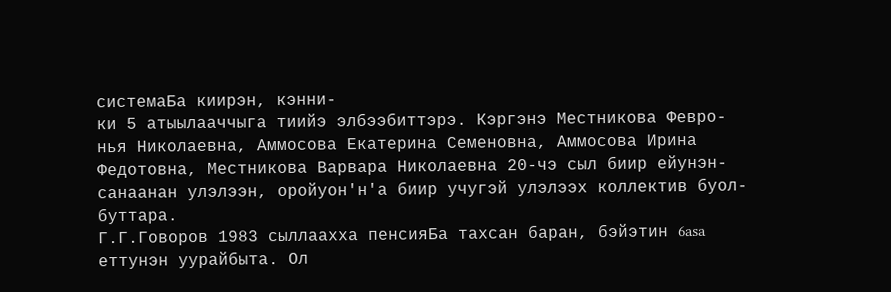системаБа киирэн, кэнни-
ки 5 атыылааччыга тиийэ элбээбиттэрэ. Кэргэнэ Местникова Февро-
нья Николаевна, Аммосова Екатерина Семеновна, Аммосова Ирина
Федотовна, Местникова Варвара Николаевна 20-чэ сыл биир ейунэн-
санаанан улэлээн, оройуон'н'а биир учугэй улэлээх коллектив буол-
буттара.
Г.Г.Говоров 1983 сыллаахха пенсияБа тахсан баран, бэйэтин 6asa
еттунэн уурайбыта. Ол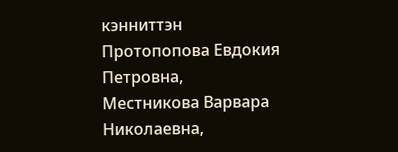кэнниттэн Протопопова Евдокия Петровна,
Местникова Варвара Николаевна,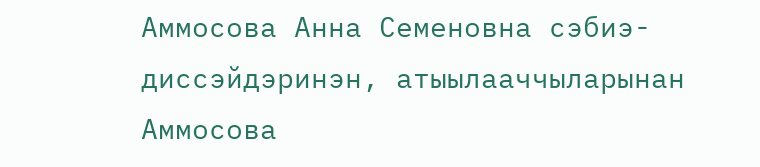Аммосова Анна Семеновна сэбиэ-
диссэйдэринэн, атыылааччыларынан Аммосова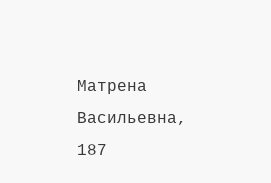Матрена Васильевна,
187